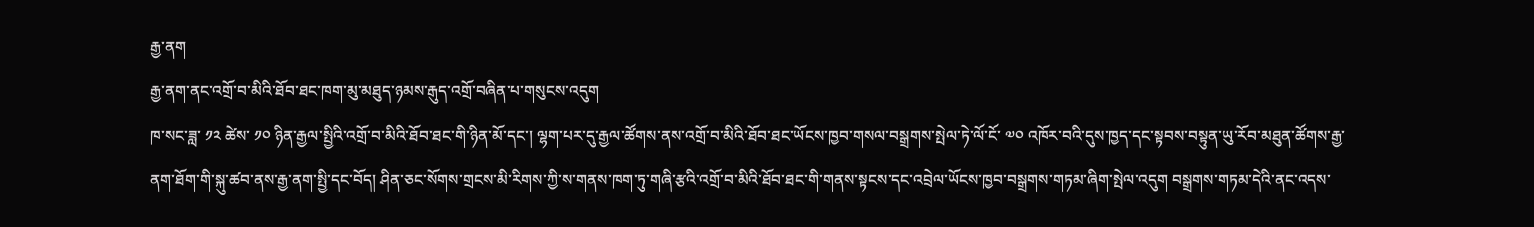རྒྱ་ནག
རྒྱ་ནག་ནང་འགྲོ་བ་མིའི་ཐོབ་ཐང་ཁག་མུ་མཐུད་ཉམས་རྒུད་འགྲོ་བཞིན་པ་གསུངས་འདུག
ཁ་སང་ཟླ་ ༡༢ ཚེས་ ༡༠ ཉིན་རྒྱལ་སྤྱིའི་འགྲོ་བ་མིའི་ཐོབ་ཐང་གི་ཉིན་མོ་དང་། ལྷག་པར་དུ་རྒྱལ་ཚོགས་ནས་འགྲོ་བ་མིའི་ཐོབ་ཐང་ཡོངས་ཁྱབ་གསལ་བསྒྲགས་སྤེལ་ཏེ་ལོ་ངོ་ ༧༠ འཁོར་བའི་དུས་ཁྱད་དང་སྟབས་བསྟུན་ཡུ་རོབ་མཐུན་ཚོགས་རྒྱ་ནག་ཐོག་གི་སྐུ་ཚབ་ནས་རྒྱ་ནག་སྤྱི་དང་བོད། ཤིན་ཅང་སོགས་གྲངས་མི་རིགས་ཀྱི་ས་གནས་ཁག་ཏུ་གཞི་རྩའི་འགྲོ་བ་མིའི་ཐོབ་ཐང་གི་གནས་སྟངས་དང་འབྲེལ་ཡོངས་ཁྱབ་བསྒྲགས་གཏམ་ཞིག་སྤེལ་འདུག བསྒྲགས་གཏམ་དེའི་ནང་འདས་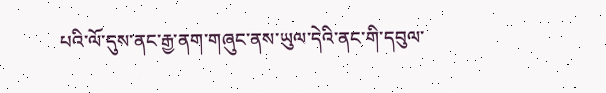པའི་ལོ་དུས་ནང་རྒྱ་ནག་གཞུང་ནས་ཡུལ་དེའི་ནང་གི་དབུལ་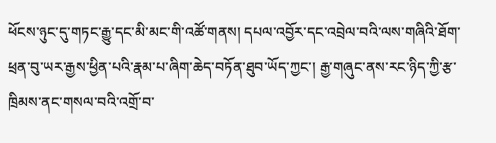ཕོངས་ཉུང་དུ་གཏང་རྒྱུ་དང་མི་མང་གི་འཚོ་གནས། དཔལ་འབྱོར་དང་འབྲེལ་བའི་ལས་གཞིའི་ཐོག་ཕྲན་བུ་ཡར་རྒྱས་ཕྱིན་པའི་རྣམ་པ་ཞིག་ཆེད་བཏོན་ཐུབ་ཡོད་ཀྱང་། རྒྱ་གཞུང་ནས་རང་ཉིད་ཀྱི་རྩ་ཁྲིམས་ནང་གསལ་བའི་འགྲོ་བ་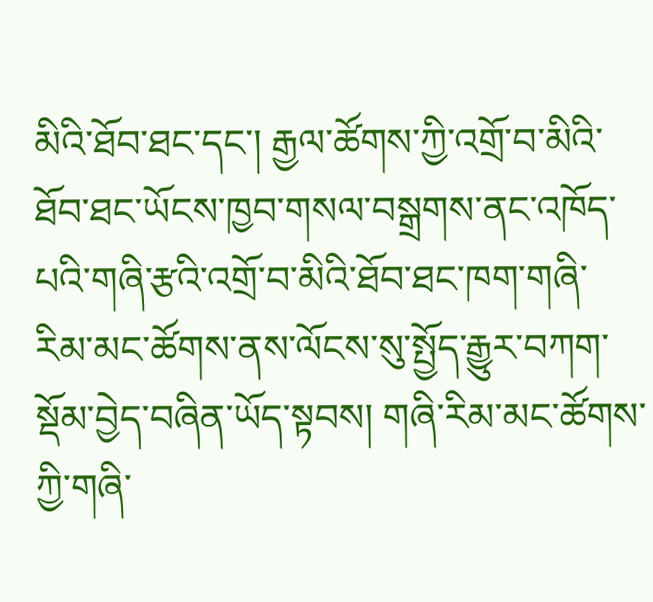མིའི་ཐོབ་ཐང་དང་། རྒྱལ་ཚོགས་ཀྱི་འགྲོ་བ་མིའི་ཐོབ་ཐང་ཡོངས་ཁྱབ་གསལ་བསྒྲགས་ནང་འཁོད་པའི་གཞི་རྩའི་འགྲོ་བ་མིའི་ཐོབ་ཐང་ཁག་གཞི་རིམ་མང་ཚོགས་ནས་ལོངས་སུ་སྤྱོད་རྒྱུར་བཀག་སྡོམ་བྱེད་བཞིན་ཡོད་སྟབས། གཞི་རིམ་མང་ཚོགས་ཀྱི་གཞི་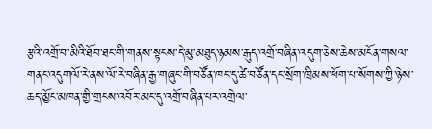རྩའི་འགྲོ་བ་མིའི་ཐོབ་ཐང་གི་གནས་སྟངས་དེ་མུ་མཐུད་ཉམས་རྒུད་འགྲོ་བཞིན་འདུག་ཅེས་ཆེས་མངོན་གསལ་གནང་འདུགལོ་རེ་ནས་ལོ་རེ་བཞིན་རྒྱ་གཞུང་གི་བཙོན་ཁང་དུ་ཚེ་བཙོན་དང་སྲོག་ཁྲིམས་ཕོག་པ་སོགས་ཀྱི་ཉེས་ཆད་མྱོང་མཁན་གྱི་གྲངས་འབོར་མང་དུ་འགྲོ་བཞིན་པར་འགྲེལ་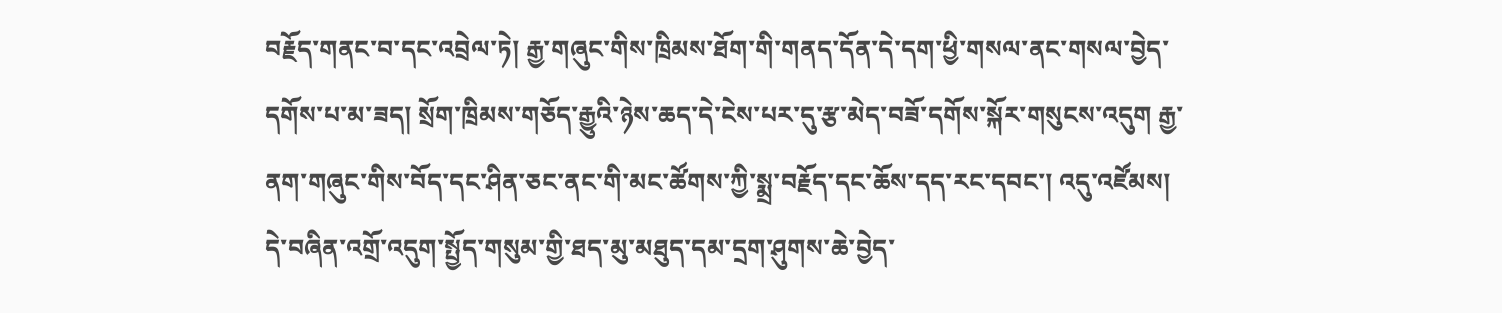བརྗོད་གནང་བ་དང་འབྲེལ་ཏེ། རྒྱ་གཞུང་གིས་ཁྲིམས་ཐོག་གི་གནད་དོན་དེ་དག་ཕྱི་གསལ་ནང་གསལ་བྱེད་དགོས་པ་མ་ཟད། སྲོག་ཁྲིམས་གཅོད་རྒྱུའི་ཉེས་ཆད་དེ་ངེས་པར་དུ་རྩ་མེད་བཟོ་དགོས་སྐོར་གསུངས་འདུག རྒྱ་ནག་གཞུང་གིས་བོད་དང་ཤིན་ཅང་ནང་གི་མང་ཚོགས་ཀྱི་སྨྲ་བརྗོད་དང་ཆོས་དད་རང་དབང་། འདུ་འཛོམས། དེ་བཞིན་འགྲོ་འདུག་སྤྱོད་གསུམ་གྱི་ཐད་མུ་མཐུད་དམ་དྲག་ཤུགས་ཆེ་བྱེད་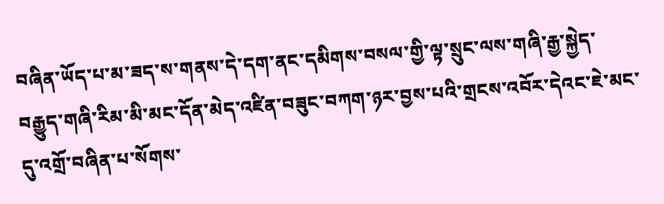བཞིན་ཡོད་པ་མ་ཟད་ས་གནས་དེ་དག་ནང་དམིགས་བསལ་གྱི་ལྟ་སྲུང་ལས་གཞི་རྒྱ་སྐྱེད་བརྒྱུད་གཞི་རིམ་མི་མང་དོན་མེད་འཛིན་བཟུང་བཀག་ཉར་བྱས་པའི་གྲངས་འབོར་དེའང་ཇེ་མང་དུ་འགྲོ་བཞིན་པ་སོགས་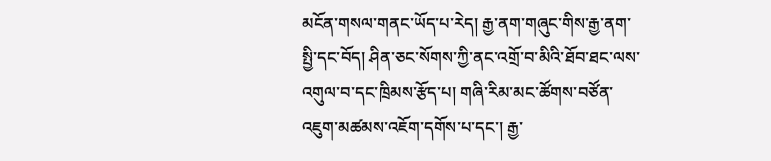མངོན་གསལ་གནང་ཡོད་པ་རེད། རྒྱ་ནག་གཞུང་གིས་རྒྱ་ནག་སྤྱི་དང་བོད། ཤིན་ཅང་སོགས་ཀྱི་ནང་འགྲོ་བ་མིའི་ཐོབ་ཐང་ལས་འགུལ་བ་དང་ཁྲིམས་རྩོད་པ། གཞི་རིམ་མང་ཚོགས་བཙོན་འཇུག་མཚམས་འཇོག་དགོས་པ་དང་། རྒྱ་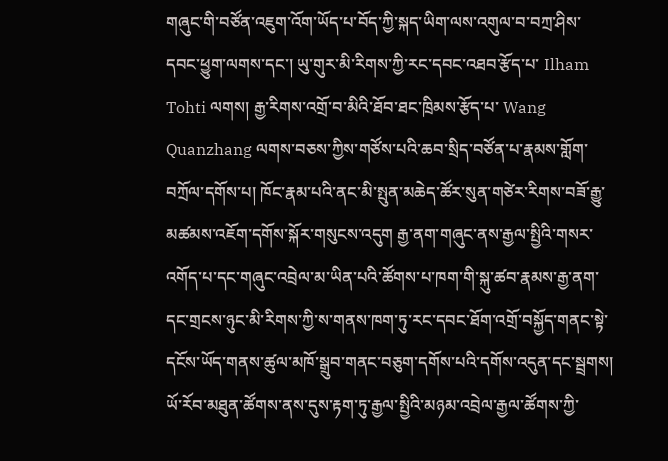གཞུང་གི་བཙོན་འཇུག་འོག་ཡོད་པ་བོད་ཀྱི་སྐད་ཡིག་ལས་འགུལ་བ་བཀྲ་ཤིས་དབང་ཕྱུག་ལགས་དང་། ཡུ་གུར་མི་རིགས་ཀྱི་རང་དབང་འཐབ་རྩོད་པ་ Ilham Tohti ལགས། རྒྱ་རིགས་འགྲོ་བ་མིའི་ཐོབ་ཐང་ཁྲིམས་རྩོད་པ་ Wang Quanzhang ལགས་བཅས་ཀྱིས་གཙོས་པའི་ཆབ་སྲིད་བཙོན་པ་རྣམས་གློག་བཀྲོལ་དགོས་པ། ཁོང་རྣམ་པའི་ནང་མི་སྤུན་མཆེད་ཚོར་སུན་གཙེར་རིགས་བཟོ་རྒྱུ་མཚམས་འཇོག་དགོས་སྐོར་གསུངས་འདུག རྒྱ་ནག་གཞུང་ནས་རྒྱལ་སྤྱིའི་གསར་འགོད་པ་དང་གཞུང་འབྲེལ་མ་ཡིན་པའི་ཚོགས་པ་ཁག་གི་སྐུ་ཚབ་རྣམས་རྒྱ་ནག་དང་གྲངས་ཉུང་མི་རིགས་ཀྱི་ས་གནས་ཁག་ཏུ་རང་དབང་ཐོག་འགྲོ་བསྐྱོད་གནང་སྟེ་དངོས་ཡོད་གནས་ཚུལ་མཁོ་སྒྲུབ་གནང་བཅུག་དགོས་པའི་དགོས་འདུན་དང་སྦྲགས། ཡོ་རོབ་མཐུན་ཚོགས་ནས་དུས་རྟག་ཏུ་རྒྱལ་སྤྱིའི་མཉམ་འབྲེལ་རྒྱལ་ཚོགས་ཀྱི་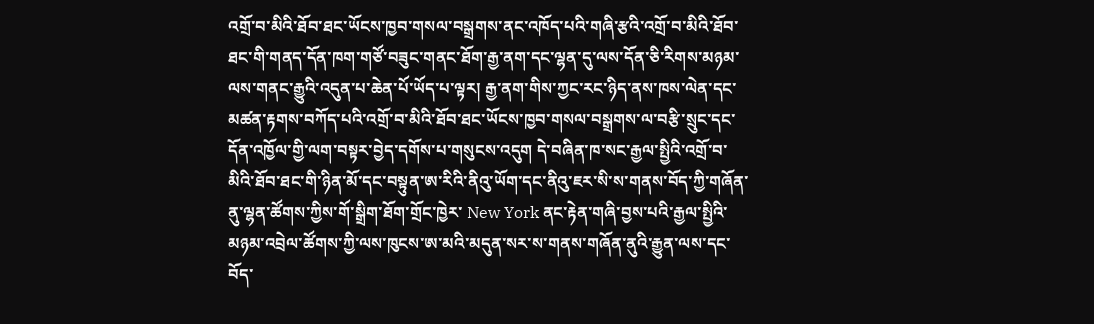འགྲོ་བ་མིའི་ཐོབ་ཐང་ཡོངས་ཁྱབ་གསལ་བསྒྲགས་ནང་འཁོད་པའི་གཞི་རྩའི་འགྲོ་བ་མིའི་ཐོབ་ཐང་གི་གནད་དོན་ཁག་གཙོ་བཟུང་གནང་ཐོག་རྒྱ་ནག་དང་ལྷན་དུ་ལས་དོན་ཅི་རིགས་མཉམ་ལས་གནང་རྒྱུའི་འདུན་པ་ཆེན་པོ་ཡོད་པ་ལྟར། རྒྱ་ནག་གིས་ཀྱང་རང་ཉིད་ནས་ཁས་ལེན་དང་མཚན་རྟགས་བཀོད་པའི་འགྲོ་བ་མིའི་ཐོབ་ཐང་ཡོངས་ཁྱབ་གསལ་བསྒྲགས་ལ་བརྩི་སྲུང་དང་དོན་འཁྱོལ་གྱི་ལག་བསྟར་བྱེད་དགོས་པ་གསུངས་འདུག དེ་བཞིན་ཁ་སང་རྒྱལ་སྤྱིའི་འགྲོ་བ་མིའི་ཐོབ་ཐང་གི་ཉིན་མོ་དང་བསྟུན་ཨ་རིའི་ནིའུ་ཡོག་དང་ནིའུ་ཇར་སི་ས་གནས་བོད་ཀྱི་གཞོན་ནུ་ལྷན་ཚོགས་ཀྱིས་གོ་སྒྲིག་ཐོག་གྲོང་ཁྱེར་ New York ནང་རྟེན་གཞི་བྱས་པའི་རྒྱལ་སྤྱིའི་མཉམ་འབྲེལ་ཚོགས་ཀྱི་ལས་ཁུངས་ཨ་མའི་མདུན་སར་ས་གནས་གཞོན་ནུའི་རྒྱུན་ལས་དང་བོད་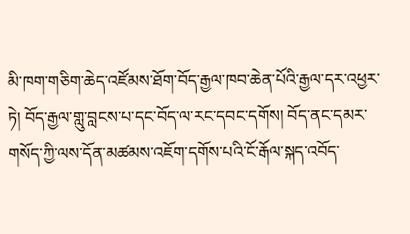མི་ཁག་གཅིག་ཆེད་འཛོམས་ཐོག་བོད་རྒྱལ་ཁབ་ཆེན་པོའི་རྒྱལ་དར་འཕྱར་ཏེ། བོད་རྒྱལ་གླུ་བླངས་པ་དང་བོད་ལ་རང་དབང་དགོས། བོད་ནང་དམར་གསོད་ཀྱི་ལས་དོན་མཚམས་འཇོག་དགོས་པའི་ངོ་རྒོལ་སྐད་འབོད་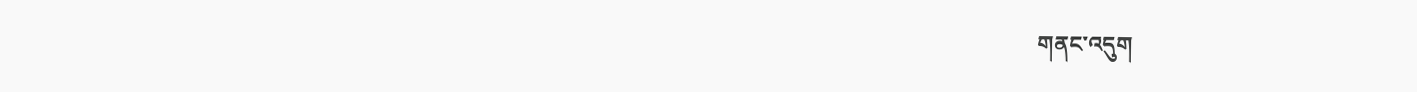གནང་འདུག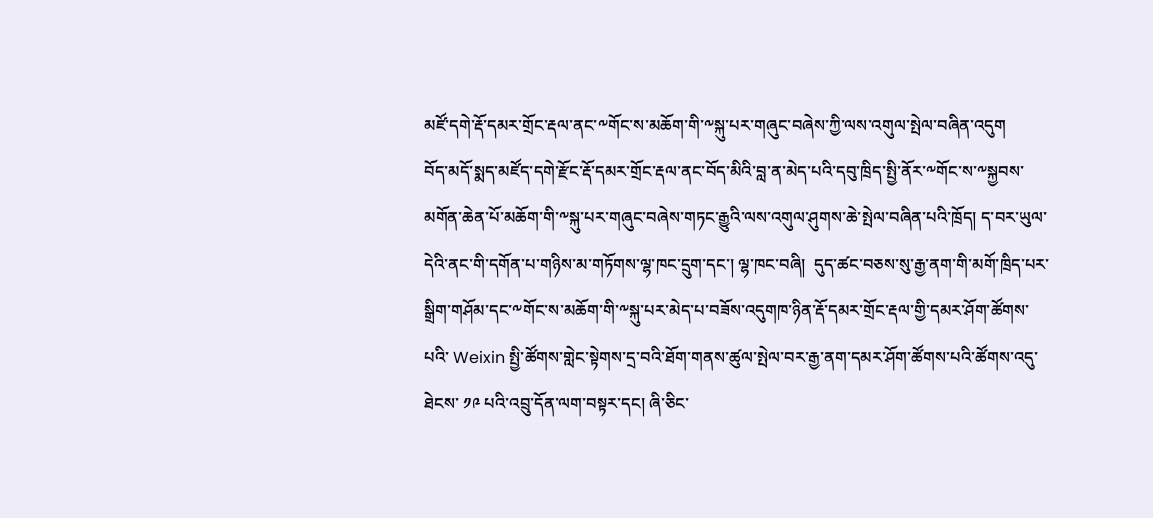མཛོ་དགེ་རྡོ་དམར་གྲོང་རྡལ་ནང་༸གོང་ས་མཆོག་གི་༸སྐུ་པར་གཞུང་བཞེས་ཀྱི་ལས་འགུལ་སྤེལ་བཞིན་འདུག
བོད་མདོ་སྨད་མཛོད་དགེ་རྫོང་རྡོ་དམར་གྲོང་རྡལ་ནང་བོད་མིའི་བླ་ན་མེད་པའི་དབུ་ཁྲིད་སྤྱི་ནོར་༸གོང་ས་༸སྐྱབས་མགོན་ཆེན་པོ་མཆོག་གི་༸སྐུ་པར་གཞུང་བཞེས་གཏང་རྒྱུའི་ལས་འགུལ་ཤུགས་ཆེ་སྤེལ་བཞིན་པའི་ཁྲོད། ད་བར་ཡུལ་དེའི་ནང་གི་དགོན་པ་གཉིས་མ་གཏོགས་ལྷ་ཁང་དྲུག་དང་། ལྷ་ཁང་བཞི།  དུད་ཚང་བཅས་སུ་རྒྱ་ནག་གི་མགོ་ཁྲིད་པར་སྒྲིག་གཤོམ་དང་༸གོང་ས་མཆོག་གི་༸སྐུ་པར་མེད་པ་བཟོས་འདུགཁ་ཉིན་རྡོ་དམར་གྲོང་རྡལ་གྱི་དམར་ཤོག་ཚོགས་པའི་ Weixin སྤྱི་ཚོགས་གླེང་སྟེགས་དྲ་བའི་ཐོག་གནས་ཚུལ་སྤེལ་བར་རྒྱ་ནག་དམར་ཤོག་ཚོགས་པའི་ཚོགས་འདུ་ཐེངས་ ༡༩ པའི་འབྲུ་དོན་ལག་བསྟར་དང། ཞི་ཅིང་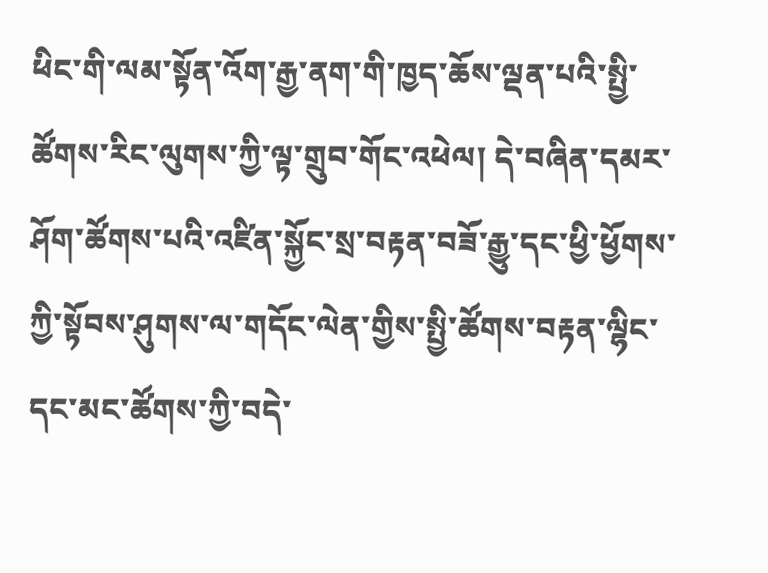ཕིང་གི་ལམ་སྟོན་འོག་རྒྱ་ནག་གི་ཁྱད་ཆོས་ལྡན་པའི་སྤྱི་ཚོགས་རིང་ལུགས་ཀྱི་ལྟ་གྲུབ་གོང་འཕེལ། དེ་བཞིན་དམར་ཤོག་ཚོགས་པའི་འཛིན་སྐྱོང་སྲ་བརྟན་བཟོ་རྒྱུ་དང་ཕྱི་ཕྱོགས་ཀྱི་སྟོབས་ཤུགས་ལ་གདོང་ལེན་གྱིས་སྤྱི་ཚོགས་བརྟན་ལྷིང་དང་མང་ཚོགས་ཀྱི་བདེ་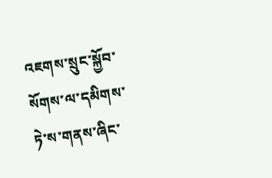འཇགས་སྲུང་སྐྱོབ་སོགས་ལ་དམིགས་ཏེ་ས་གནས་ཞིང་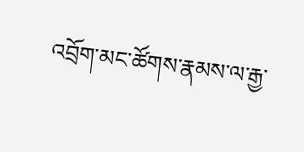འབྲོག་མང་ཚོགས་རྣམས་ལ་རྒྱ་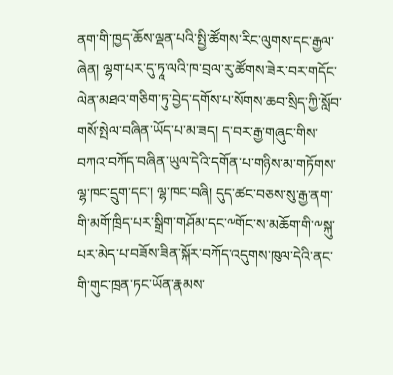ནག་གི་ཁྱད་ཆོས་ལྡན་པའི་སྤྱི་ཚོགས་རིང་ལུགས་དང་རྒྱལ་ཞེན། ལྷག་པར་དུ་ཏཱ་ལའི་ཁ་བྲལ་རུ་ཚོགས་ཟེར་བར་གདོང་ལེན་མཐའ་གཅིག་ཏུ་བྱེད་དགོས་པ་སོགས་ཆབ་སྲིད་ཀྱི་སློབ་གསོ་སྤེལ་བཞིན་ཡོད་པ་མ་ཟད། ད་བར་རྒྱ་གཞུང་གིས་བཀའ་བཀོད་བཞིན་ཡུལ་དེའི་དགོན་པ་གཉིས་མ་གཏོགས་ལྷ་ཁང་དྲུག་དང་། ལྷ་ཁང་བཞི། དུད་ཚང་བཅས་སུ་རྒྱ་ནག་གི་མགོ་ཁྲིད་པར་སྒྲིག་གཤོམ་དང་༸གོང་ས་མཆོག་གི་༸སྐུ་པར་མེད་པ་བཟོས་ཟིན་སྐོར་བཀོད་འདུགས་ཁུལ་དེའི་ནང་གི་གུང་ཁྲན་ཏང་ཡོན་རྣམས་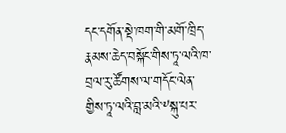དང་དགོན་སྡེ་ཁག་གི་མགོ་ཁྲིད་རྣམས་ཆེད་བསྐོང་གིས་ཏཱ་ལའི་ཁ་བྲལ་རུ་ཚོགས་ལ་གདོང་ལེན་གྱིས་ཏཱ་ལའི་བླ་མའི་༸སྐུ་པར་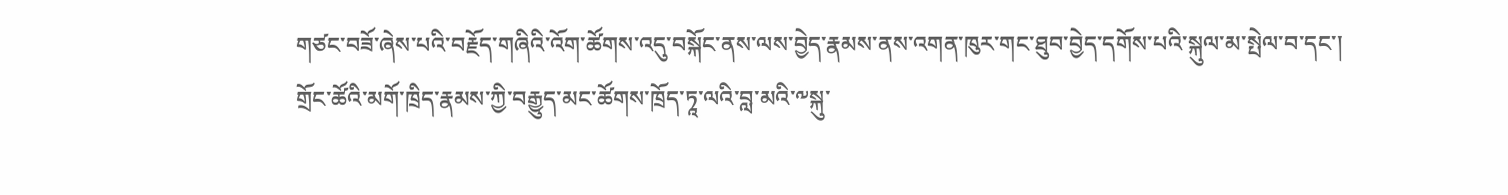གཙང་བཟོ་ཞེས་པའི་བརྗོད་གཞིའི་འོག་ཚོགས་འདུ་བསྐོང་ནས་ལས་བྱེད་རྣམས་ནས་འགན་ཁུར་གང་ཐུབ་བྱེད་དགོས་པའི་སྐུལ་མ་སྤེལ་བ་དང་། གྲོང་ཚོའི་མགོ་ཁྲིད་རྣམས་ཀྱི་བརྒྱུད་མང་ཚོགས་ཁྲོད་ཏཱ་ལའི་བླ་མའི་༸སྐུ་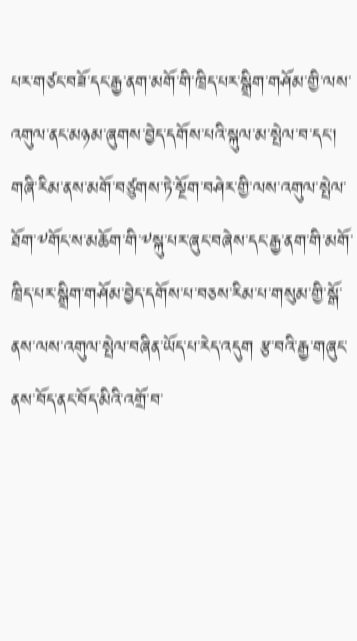པར་གཙང་བཟོ་དང་རྒྱ་ནག་མགོ་གི་ཁྲིད་པར་སྒྲིག་གཤོམ་གྱི་ལས་འགུལ་ནང་མཉམ་ཞུགས་བྱེད་དགོས་པའི་སྐུལ་མ་སྤེལ་བ་དང་། གཞི་རིམ་ནས་མགོ་བཙུགས་ཏེ་སྔོག་བཤེར་གྱི་ལས་འགུལ་སྤེལ་ཐོག་༸གོང་ས་མཆོག་གི་༸སྐུ་པར་ཞུང་བཞེས་དང་རྒྱ་ནག་གི་མགོ་ཁྲིད་པར་སྒྲིག་གཤོམ་བྱེད་དགོས་པ་བཅས་རིམ་པ་གསུམ་གྱི་སྒོ་ནས་ལས་འགུལ་སྤེལ་བཞིན་ཡོད་པ་རེད་འདུག རྩ་བའི་རྒྱ་གཞུང་ནས་བོད་ནང་བོད་མིའི་འགྲོ་བ་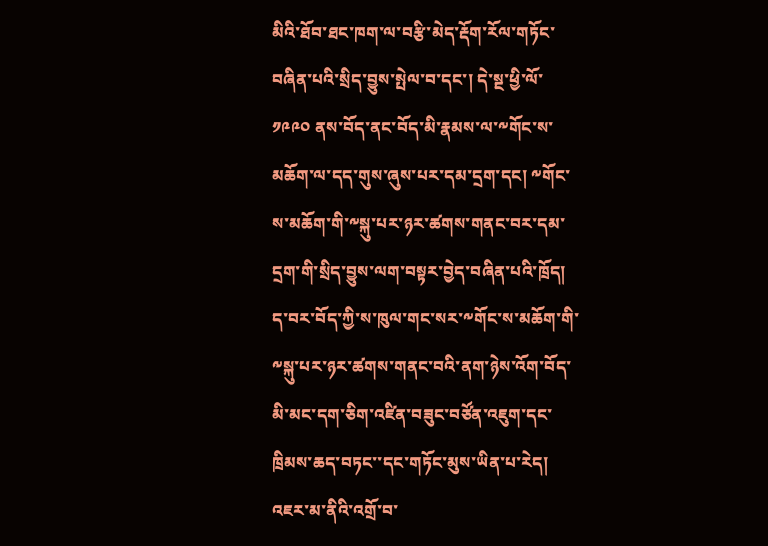མིའི་ཐོབ་ཐང་ཁག་ལ་བརྩི་མེད་རྡོག་རོལ་གཏོང་བཞིན་པའི་སྲིད་བྱུས་སྤེལ་བ་དང་། དེ་སྔ་ཕྱི་ལོ་ ༡༩༩༠ ནས་བོད་ནང་བོད་མི་རྣམས་ལ་༸གོང་ས་མཆོག་ལ་དད་གུས་ཞུས་པར་དམ་དྲག་དང། ༸གོང་ས་མཆོག་གི་༸སྐུ་པར་ཉར་ཚགས་གནང་བར་དམ་དྲག་གི་སྲིད་བྱུས་ལག་བསྟར་བྱེད་བཞིན་པའི་ཁྲོད། ད་བར་བོད་ཀྱི་ས་ཁུལ་གང་སར་༸གོང་ས་མཆོག་གི་༸སྐུ་པར་ཉར་ཚགས་གནང་བའི་ནག་ཉེས་འོག་བོད་མི་མང་དག་ཅིག་འཛིན་བཟུང་བཙོན་འཇུག་དང་ཁྲིམས་ཆད་བཏང་་དང་གཏོང་མུས་ཡིན་པ་རེད།
འཇར་མ་ནིའི་འགྲོ་བ་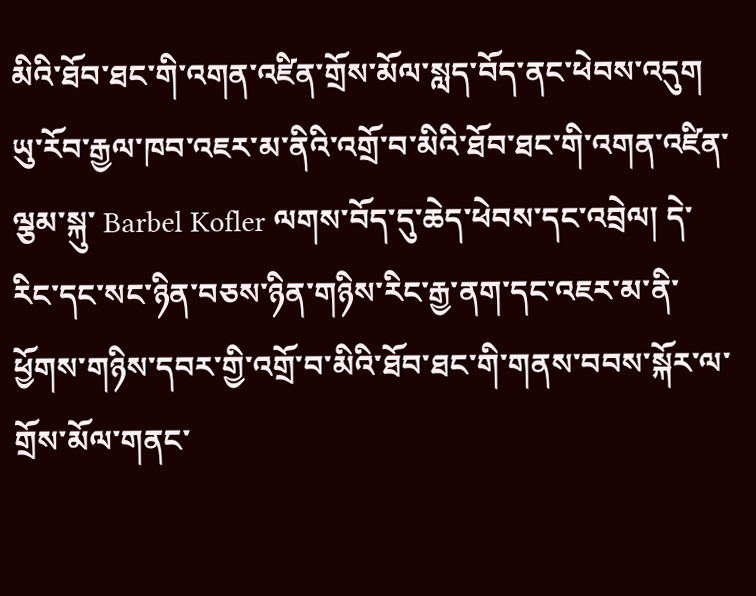མིའི་ཐོབ་ཐང་གི་འགན་འཛིན་གྲོས་མོལ་སླད་བོད་ནང་ཕེབས་འདུག
ཡུ་རོབ་རྒྱལ་ཁབ་འཇར་མ་ནིའི་འགྲོ་བ་མིའི་ཐོབ་ཐང་གི་འགན་འཛིན་ལྕམ་སྐུ་ Barbel Kofler ལགས་བོད་དུ་ཆེད་ཕེབས་དང་འབྲེལ། དེ་རིང་དང་སང་ཉིན་བཅས་ཉིན་གཉིས་རིང་རྒྱ་ནག་དང་འཇར་མ་ནི་ཕྱོགས་གཉིས་དབར་གྱི་འགྲོ་བ་མིའི་ཐོབ་ཐང་གི་གནས་བབས་སྐོར་ལ་གྲོས་མོལ་གནང་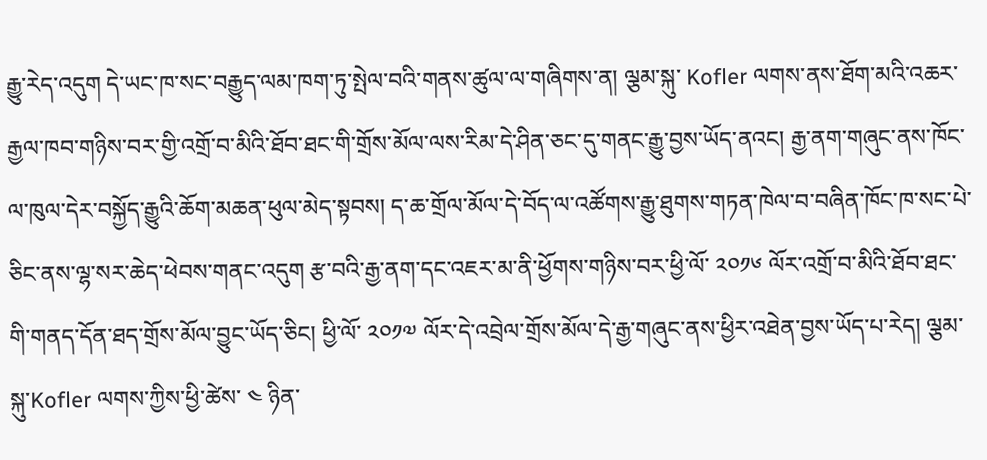རྒྱུ་རེད་འདུག དེ་ཡང་ཁ་སང་བརྒྱུད་ལམ་ཁག་ཏུ་སྤེལ་བའི་གནས་ཚུལ་ལ་གཞིགས་ན། ལྕམ་སྐུ་ Kofler ལགས་ནས་ཐོག་མའི་འཆར་རྒྱལ་ཁབ་གཉིས་བར་གྱི་འགྲོ་བ་མིའི་ཐོབ་ཐང་གི་གྲོས་མོལ་ལས་རིམ་དེ་ཤིན་ཅང་དུ་གནང་རྒྱུ་བྱས་ཡོད་ནའང། རྒྱ་ནག་གཞུང་ནས་ཁོང་ལ་ཁུལ་དེར་བསྐྱོད་རྒྱུའི་ཆོག་མཆན་ཕུལ་མེད་སྟབས། ད་ཆ་གྲོལ་མོལ་དེ་བོད་ལ་འཚོགས་རྒྱུ་ཐུགས་གཏན་ཁེལ་བ་བཞིན་ཁོང་ཁ་སང་པེ་ཅིང་ནས་ལྷ་སར་ཆེད་ཕེབས་གནང་འདུག རྩ་བའི་རྒྱ་ནག་དང་འཇར་མ་ནི་ཕྱོགས་གཉིས་བར་ཕྱི་ལོ་ ༢༠༡༦ ལོར་འགྲོ་བ་མིའི་ཐོབ་ཐང་གི་གནད་དོན་ཐད་གྲོས་མོལ་བྱུང་ཡོད་ཅིང། ཕྱི་ལོ་ ༢༠༡༧ ལོར་དེ་འབྲེལ་གྲོས་མོལ་དེ་རྒྱ་གཞུང་ནས་ཕྱིར་འཐེན་བྱས་ཡོད་པ་རེད། ལྕམ་སྐུ་Kofler ལགས་ཀྱིས་ཕྱི་ཚེས་ ༤ ཉིན་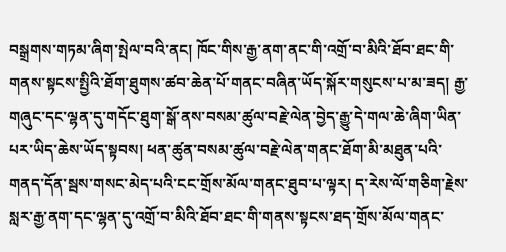བསྒྲགས་གཏམ་ཞིག་སྤེལ་བའི་ནང། ཁོང་གིས་རྒྱ་ནག་ནང་གི་འགྲོ་བ་མིའི་ཐོབ་ཐང་གི་གནས་སྟངས་སྤྱིའི་ཐོག་ཐུགས་ཚབ་ཆེན་པོ་གནང་བཞིན་ཡོད་སྐོར་གསུངས་པ་མ་ཟད། རྒྱ་གཞུང་དང་ལྷན་དུ་གདོང་ཐུག་སྒོ་ནས་བསམ་ཚུལ་བརྗེ་ལེན་བྱེད་རྒྱུ་དེ་གལ་ཆེ་ཞིག་ཡིན་པར་ཡིད་ཆེས་ཡོད་སྟབས། ཕན་ཚུན་བསམ་ཚུལ་བརྗེ་ལེན་གནང་ཐོག་མི་མཐུན་པའི་གནད་དོན་སྦས་གསང་མེད་པའི་ངང་གྲོས་མོལ་གནང་ཐུབ་པ་ལྟར། ད་རེས་ལོ་གཅིག་རྗེས་སླར་རྒྱ་ནག་དང་ལྷན་དུ་འགྲོ་བ་མིའི་ཐོབ་ཐང་གི་གནས་སྟངས་ཐད་གྲོས་མོལ་གནང་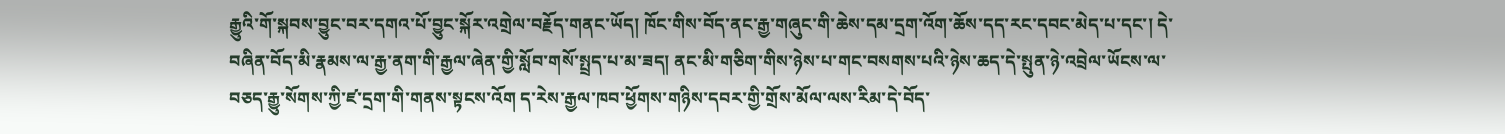རྒྱུའི་གོ་སྐབས་བྱུང་བར་དགའ་པོ་བྱུང་སྐོར་འགྲེལ་བརྗོད་གནང་ཡོད། ཁོང་གིས་བོད་ནང་རྒྱ་གཞུང་གི་ཆེས་དམ་དྲག་འོག་ཆོས་དད་རང་དབང་མེད་པ་དང་། དེ་བཞིན་བོད་མི་རྣམས་ལ་རྒྱ་ནག་གི་རྒྱལ་ཞེན་གྱི་སློབ་གསོ་སྤྲད་པ་མ་ཟད། ནང་མི་གཅིག་གིས་ཉེས་པ་གང་བསགས་པའི་ཉེས་ཆད་དེ་སྤུན་ཉེ་འབྲེལ་ཡོངས་ལ་བཅད་རྒྱུ་སོགས་ཀྱི་ཛ་དྲག་གི་གནས་སྟངས་འོག ད་རེས་རྒྱལ་ཁབ་ཕྱོགས་གཉིས་དབར་གྱི་གྲོས་མོལ་ལས་རིམ་དེ་བོད་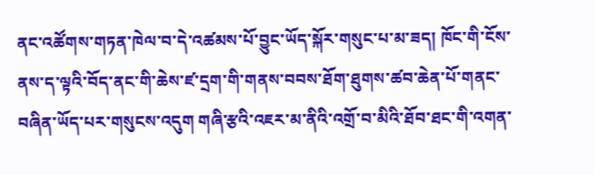ནང་འཚོགས་གཏན་ཁེལ་བ་དེ་འཚམས་པོ་བྱུང་ཡོད་སྐོར་གསུང་པ་མ་ཟད། ཁོང་གི་ངོས་ནས་ད་ལྟའི་བོད་ནང་གི་ཆེས་ཛ་དྲག་གི་གནས་བབས་ཐོག་ཐུགས་ཚབ་ཆེན་པོ་གནང་བཞིན་ཡོད་པར་གསུངས་འདུག གཞི་རྩའི་འཇར་མ་ནིའི་འགྲོ་བ་མིའི་ཐོབ་ཐང་གི་འགན་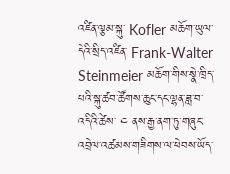འཛིན་ལྕམ་སྐུ་ Kofler མཆོག་ཡུལ་དེའི་སྲིད་འཛིན་ Frank-Walter Steinmeier མཆོག་གིས་སྣེ་ཁྲིད་པའི་སྐུ་ཚབ་ཚོགས་ཆུང་དང་ལྷན་ཟླ་བ་འདིའི་ཚེས་ ༤ ནས་རྒྱ་ནག་ཏུ་གཞུང་འབྲེལ་འཚམས་གཟིགས་ལ་ཕེབས་ཡོད་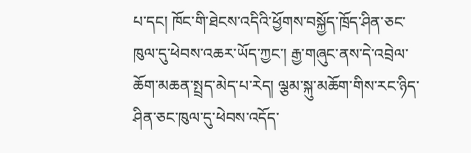པ་དང། ཁོང་གི་ཐེངས་འདིའི་ཕྱོགས་བསྐྱོད་ཁྲོད་ཤིན་ཅང་ཁུལ་དུ་ཕེབས་འཆར་ཡོད་ཀྱང་། རྒྱ་གཞུང་ནས་དེ་འབྲེལ་ཆོག་མཆན་སྤྲད་མེད་པ་རེད། ལྕམ་སྐུ་མཆོག་གིས་རང་ཉིད་ཤིན་ཅང་ཁུལ་དུ་ཕེབས་འདོད་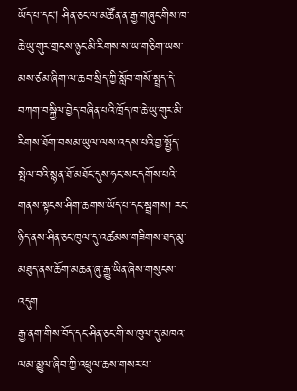ཡོད་པ་དང། ཤིན་ཅང་ལ་མཚོན་ན་རྒྱ་གཞུང་གིས་ཁ་ཆེ་ཡུ་གུར་གྲངས་ཉུང་མི་རིགས་ས་ཡ་གཅིག་ཡས་མས་ཙམ་ཞིག་ལ་ཆབ་སྲིད་ཀྱི་སློབ་གསོ་སྤྲད་དེ་བཀག་བསྐྱིལ་བྱེད་བཞིན་པའི་ཁྲོད་ཁ་ཆེ་ཡུ་གུར་མི་རིགས་ཐོག་བསམ་ཡུལ་ལས་འདས་པའི་བྱ་སྤྱོད་སྤེལ་བའི་སྙན་ཐོ་མཐོང་དུས་ཧང་སང་དགོས་པའི་གནས་སྟངས་ཤིག་ཆགས་ཡོད་པ་དང་སྦྲགས། རང་ཉིད་ནས་ཤིན་ཅང་ཁུལ་དུ་འཚམས་གཟིགས་ཐད་མུ་མཐུད་ནས་ཆོག་མཆན་ཞུ་རྒྱུ་ཡིན་ཞེས་གསུངས་འདུག
རྒྱ་ནག་གིས་བོད་དང་ཤིན་ཅང་གི་ས་ཁུལ་དུ་མཁའ་ལམ་མྱུལ་ཞིབ་ཀྱི་འཕྲུལ་ཆས་གསར་པ་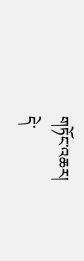གཏོང་འཆར།
དེ་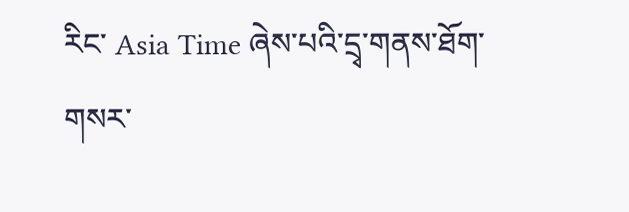རིང་ Asia Time ཞེས་པའི་དྲྭ་གནས་ཐོག་གསར་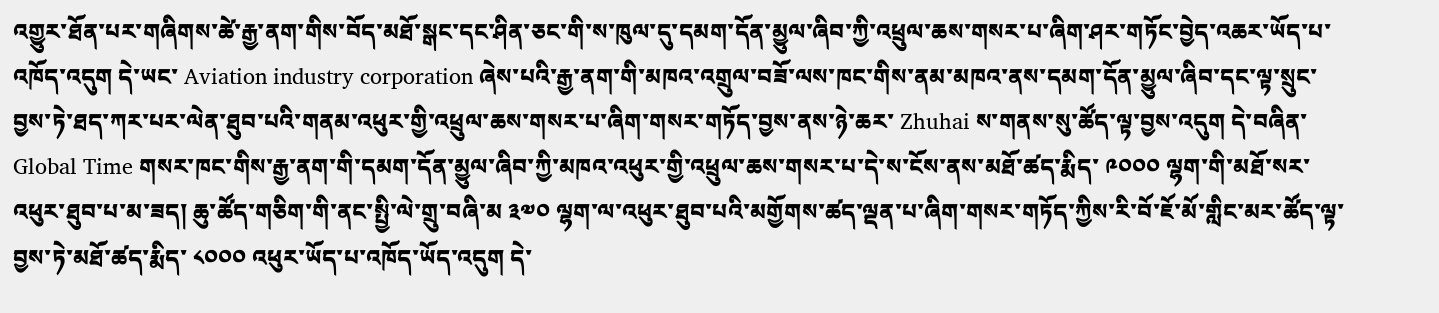འགྱུར་ཐོན་པར་གཞིགས་ཚེ་རྒྱ་ནག་གིས་བོད་མཐོ་སྒང་དང་ཤིན་ཅང་གི་ས་ཁུལ་དུ་དམག་དོན་མྱུལ་ཞིབ་ཀྱི་འཕྲུལ་ཆས་གསར་པ་ཞིག་ཤར་གཏོང་བྱེད་འཆར་ཡོད་པ་འཁོད་འདུག དེ་ཡང་ Aviation industry corporation ཞེས་པའི་རྒྱ་ནག་གི་མཁའ་འགྲུལ་བཟོ་ལས་ཁང་གིས་ནམ་མཁའ་ནས་དམག་དོན་མྱུལ་ཞིབ་དང་ལྟ་སྲུང་བྱས་ཏེ་ཐད་ཀར་པར་ལེན་ཐུབ་པའི་གནམ་འཕུར་གྱི་འཕྲུལ་ཆས་གསར་པ་ཞིག་གསར་གཏོད་བྱས་ནས་ཉེ་ཆར་ Zhuhai ས་གནས་སུ་ཚོད་ལྟ་བྱས་འདུག དེ་བཞིན་ Global Time གསར་ཁང་གིས་རྒྱ་ནག་གི་དམག་དོན་མྱུལ་ཞིབ་ཀྱི་མཁའ་འཕུར་གྱི་འཕྲུལ་ཆས་གསར་པ་དེ་ས་ངོས་ནས་མཐོ་ཚད་རྨིད་ ༩༠༠༠ ལྷག་གི་མཐོ་སར་འཕུར་ཐུབ་པ་མ་ཟད། ཆུ་ཚོད་གཅིག་གི་ནང་སྤྱི་ལེ་གྲུ་བཞི་མ ༣༧༠ ལྷག་ལ་འཕུར་ཐུབ་པའི་མགྱོགས་ཚད་ལྡན་པ་ཞིག་གསར་གཏོད་ཀྱིས་རི་བོ་ཇོ་མོ་གླིང་མར་ཚོད་ལྟ་བྱས་ཏེ་མཐོ་ཚད་རྨིད་ ༨༠༠༠ འཕུར་ཡོད་པ་འཁོད་ཡོད་འདུག དེ་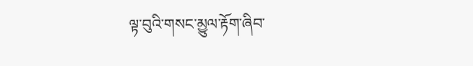ལྟ་བུའི་གསང་མྱུལ་རྟོག་ཞིབ་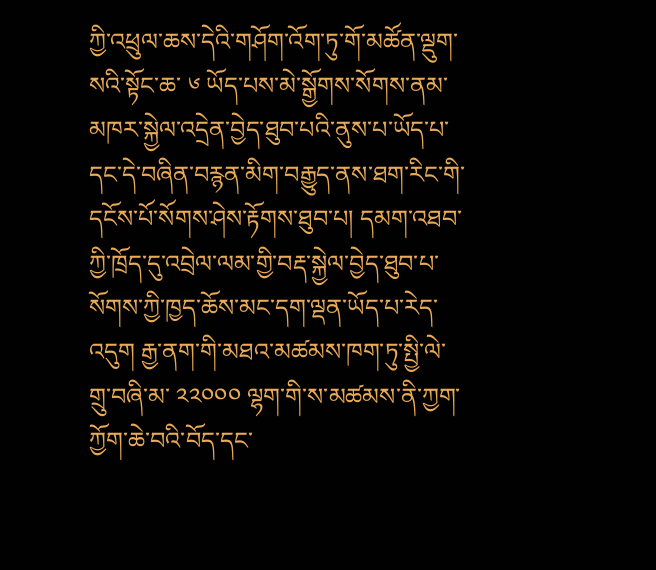ཀྱི་འཕྲུལ་ཆས་དེའི་གཤོག་འོག་ཏུ་གོ་མཚོན་ལྡུག་སའི་སྟོང་ཆ་ ༦ ཡོད་པས་མེ་སྒྱོགས་སོགས་ནམ་མཁར་སྐྱེལ་འདྲེན་བྱེད་ཐུབ་པའི་ནུས་པ་ཡོད་པ་དང་དེ་བཞིན་བརྙན་མིག་བརྒྱུད་ནས་ཐག་རིང་གི་དངོས་པོ་སོགས་ཤེས་རྟོགས་ཐུབ་པ། དམག་འཐབ་ཀྱི་ཁྲོད་དུ་འབྲེལ་ལམ་གྱི་བརྡ་སྐྱེལ་བྱེད་ཐུབ་པ་སོགས་ཀྱི་ཁྱད་ཆོས་མང་དག་ལྡན་ཡོད་པ་རེད་འདུག རྒྱ་ནག་གི་མཐའ་མཚམས་ཁག་ཏུ་སྤྱི་ལེ་གྲུ་བཞི་མ་ ༢༢༠༠༠ ལྷག་གི་ས་མཚམས་ནི་ཀྱག་ཀྱོག་ཆེ་བའི་བོད་དང་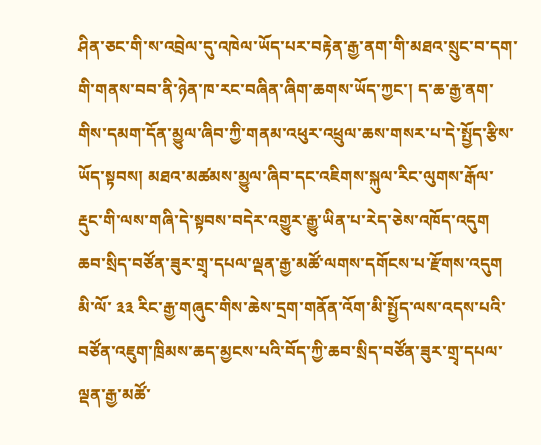ཤིན་ཅང་གི་ས་འབྲེལ་དུ་འཁེལ་ཡོད་པར་བརྟེན་རྒྱ་ནག་གི་མཐའ་སྲུང་བ་དག་གི་གནས་བབ་ནི་ཉེན་ཁ་རང་བཞིན་ཞིག་ཆགས་ཡོད་ཀྱང་། ད་ཆ་རྒྱ་ནག་གིས་དམག་དོན་མྱུལ་ཞིབ་ཀྱི་གནམ་འཕུར་འཕྲུལ་ཆས་གསར་པ་དེ་སྤྱོད་རྩིས་ཡོད་སྟབས། མཐའ་མཚམས་མྱུལ་ཞིབ་དང་འཇིགས་སྐུལ་རིང་ལུགས་རྒོལ་རྡུང་གི་ལས་གཞི་དེ་སྟབས་བདེར་འགྱུར་རྒྱུ་ཡིན་པ་རེད་ཅེས་འཁོད་འདུག
ཆབ་སྲིད་བཙོན་ཟུར་གྲྭ་དཔལ་ལྡན་རྒྱ་མཚོ་ལགས་དགོངས་པ་རྫོགས་འདུག
མི་ལོ་ ༣༣ རིང་རྒྱ་གཞུང་གིས་ཆེས་དྲག་གནོན་འོག་མི་སྤྱོད་ལས་འདས་པའི་བཙོན་འཇུག་ཁྲིམས་ཆད་མྱངས་པའི་བོད་ཀྱི་ཆབ་སྲིད་བཙོན་ཟུར་གྲྭ་དཔལ་ལྡན་རྒྱ་མཚོ་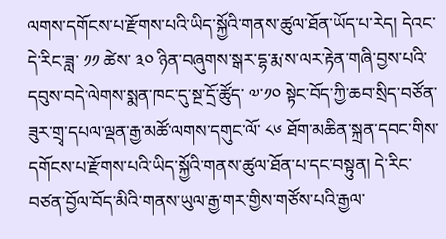ལགས་དགོངས་པ་རྫོགས་པའི་ཡིད་སྐྱོའི་གནས་ཚུལ་ཐོན་ཡོད་པ་རེད། དེའང་དེ་རིང་ཟླ་ ༡༡ ཚེས་ ༣༠ ཉིན་བཞུགས་སྒར་དྷ་རྨ་ས་ལར་རྟེན་གཞི་བྱས་པའི་དབུས་བདེ་ལེགས་སྨན་ཁང་དུ་སྔ་དྲོ་ཚོུད་ ༧་༡༠ སྟེང་བོད་ཀྱི་ཆབ་སྲིད་བཙོན་ཟུར་གྲྭ་དཔལ་ལྡན་རྒྱ་མཚོ་ལགས་དགུང་ལོ་ ༨༦ ཐོག་མཆིན་སྐྲན་དབང་གིས་དགོངས་པ་རྫོགས་པའི་ཡིད་སྐྱོའི་གནས་ཚུལ་ཐོན་པ་དང་བསྟུན། དེ་རིང་བཙན་བྱོལ་བོད་མིའི་གནས་ཡུལ་རྒྱ་གར་གྱིས་གཙོས་པའི་རྒྱལ་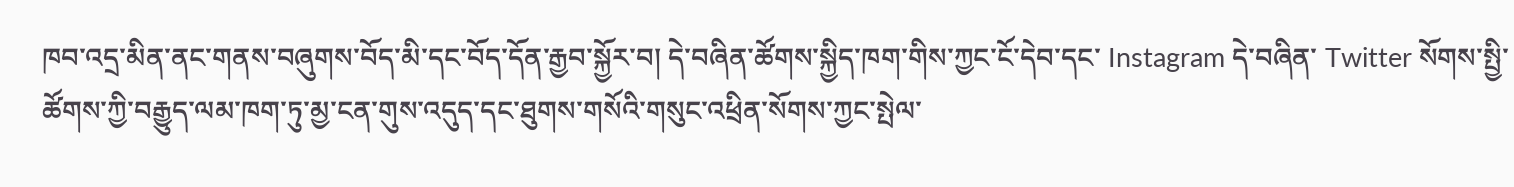ཁབ་འདྲ་མིན་ནང་གནས་བཞུགས་བོད་མི་དང་བོད་དོན་རྒྱབ་སྐྱོར་བ། དེ་བཞིན་ཚོགས་སྐྱིད་ཁག་གིས་ཀྱང་ངོ་དེབ་དང་ Instagram དེ་བཞིན་ Twitter སོགས་སྤྱི་ཚོགས་ཀྱི་བརྒྱུད་ལམ་ཁག་ཏུ་མྱ་ངན་གུས་འདུད་དང་ཐུགས་གསོའི་གསུང་འཕྲིན་སོགས་ཀྱང་སྤེལ་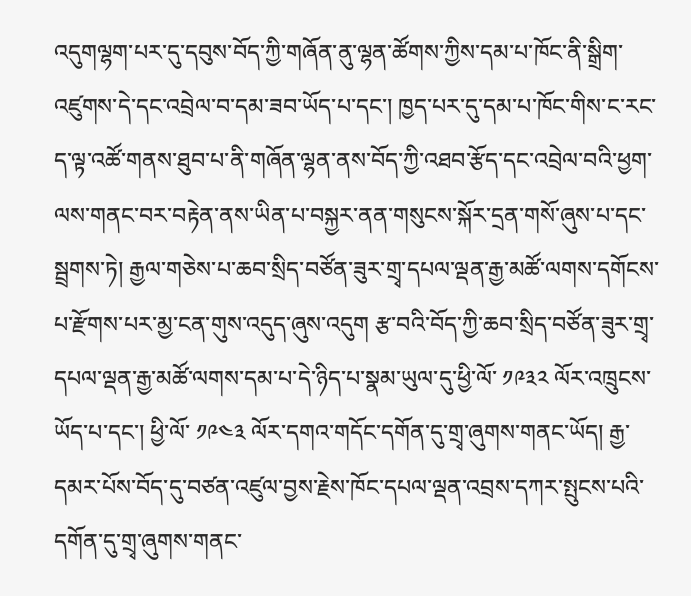འདུགལྷག་པར་དུ་དབུས་བོད་ཀྱི་གཞོན་ནུ་ལྷན་ཚོགས་ཀྱིས་དམ་པ་ཁོང་ནི་སྒྲིག་འཛུགས་དེ་དང་འབྲེལ་བ་དམ་ཟབ་ཡོད་པ་དང་། ཁྱད་པར་དུ་དམ་པ་ཁོང་གིས་ང་རང་ད་ལྟ་འཚོ་གནས་ཐུབ་པ་ནི་གཞོན་ལྷན་ནས་བོད་ཀྱི་འཐབ་རྩོད་དང་འབྲེལ་བའི་ཕྱག་ལས་གནང་བར་བརྟེན་ནས་ཡིན་པ་བསྐྱར་ནན་གསུངས་སྐོར་དྲན་གསོ་ཞུས་པ་དང་སྦྲགས་ཏེ། རྒྱལ་གཅེས་པ་ཆབ་སྲིད་བཙོན་ཟུར་གྲྭ་དཔལ་ལྡན་རྒྱ་མཚོ་ལགས་དགོངས་པ་རྫོགས་པར་མྱ་ངན་གུས་འདུད་ཞུས་འདུག རྩ་བའི་བོད་ཀྱི་ཆབ་སྲིད་བཙོན་ཟུར་གྲྭ་དཔལ་ལྡན་རྒྱ་མཚོ་ལགས་དམ་པ་དེ་ཉིད་པ་སྣམ་ཡུལ་དུ་ཕྱི་ལོ་ ༡༩༣༢ ལོར་འཁྲུངས་ཡོད་པ་དང་། ཕྱི་ལོ་ ༡༩༤༣ ལོར་དགའ་གདོང་དགོན་དུ་གྲྭ་ཞུགས་གནང་ཡོད། རྒྱ་དམར་པོས་བོད་དུ་བཙན་འཛུལ་བྱས་རྗེས་ཁོང་དཔལ་ལྡན་འབྲས་དཀར་སྤུངས་པའི་དགོན་དུ་གྲྭ་ཞུགས་གནང་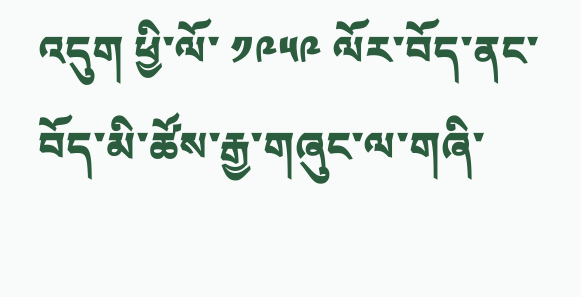འདུག ཕྱི་ལོ་ ༡༩༥༩ ལོར་བོད་ནང་བོད་མི་ཚོས་རྒྱ་གཞུང་ལ་གཞི་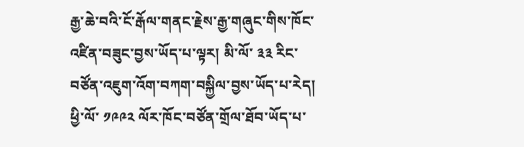རྒྱ་ཆེ་བའི་ངོ་རྒོལ་གནང་རྗེས་རྒྱ་གཞུང་གིས་ཁོང་འཛིན་བཟུང་བྱས་ཡོད་པ་ལྟར། མི་ལོ་ ༣༣ རིང་བཙོན་འཇུག་འོག་བཀག་བསྐྱིལ་བྱས་ཡོད་པ་རེད། ཕྱི་ལོ་ ༡༩༩༢ ལོར་ཁོང་བཙོན་གྲོལ་ཐོབ་ཡོད་པ་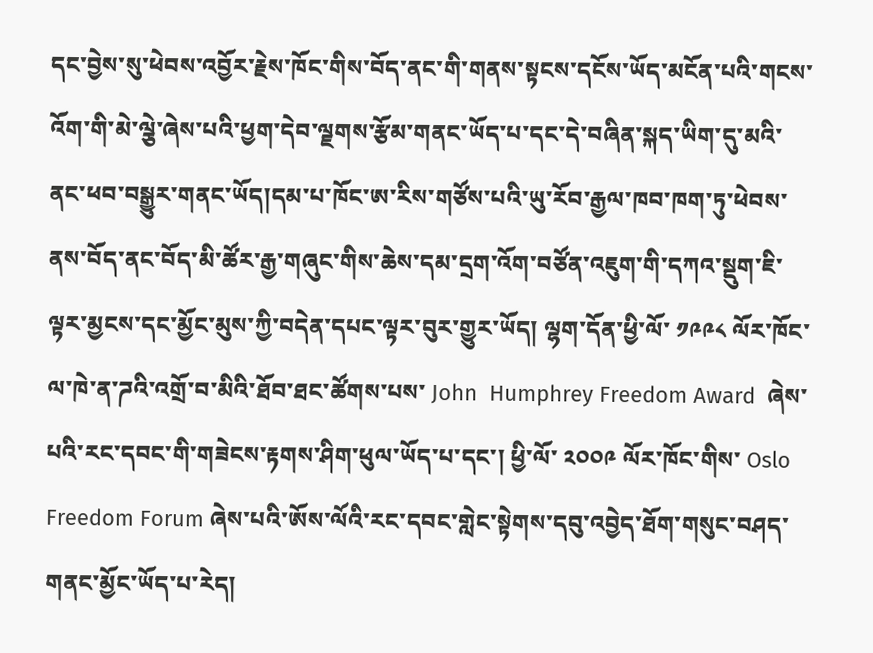དང་བྱེས་སུ་ཕེབས་འབྱོར་རྗེས་ཁོང་གིས་བོད་ནང་གི་གནས་སྟངས་དངོས་ཡོད་མངོན་པའི་གངས་འོག་གི་མེ་ལྕེ་ཞེས་པའི་ཕྱག་དེབ་ལྗགས་རྩོམ་གནང་ཡོད་པ་དང་དེ་བཞིན་སྐད་ཡིག་དུ་མའི་ནང་ཕབ་བསྒྱུར་གནང་ཡོད།དམ་པ་ཁོང་ཨ་རིས་གཙོས་པའི་ཡུ་རོབ་རྒྱལ་ཁབ་ཁག་ཏུ་ཕེབས་ནས་བོད་ནང་བོད་མི་ཚོར་རྒྱ་གཞུང་གིས་ཆེས་དམ་དྲག་འོག་བཙོན་འཇུག་གི་དཀའ་སྡུག་ཇི་ལྟར་མྱངས་དང་མྱོང་མུས་ཀྱི་བདེན་དཔང་ལྟར་བུར་གྱུར་ཡོད། ལྷག་དོན་ཕྱི་ལོ་ ༡༩༩༨ ལོར་ཁོང་ལ་ཁེ་ན་ཌའི་འགྲོ་བ་མིའི་ཐོབ་ཐང་ཚོགས་པས་ John  Humphrey Freedom Award  ཞེས་པའི་རང་དབང་གི་གཟེངས་རྟགས་ཤིག་ཕུལ་ཡོད་པ་དང་། ཕྱི་ལོ་ ༢༠༠༩ ལོར་ཁོང་གིས་ Oslo Freedom Forum ཞེས་པའི་ཨོས་ལོའི་རང་དབང་གླེང་སྟེགས་དབུ་འབྱེད་ཐོག་གསུང་བཤད་གནང་མྱོང་ཡོད་པ་རེད།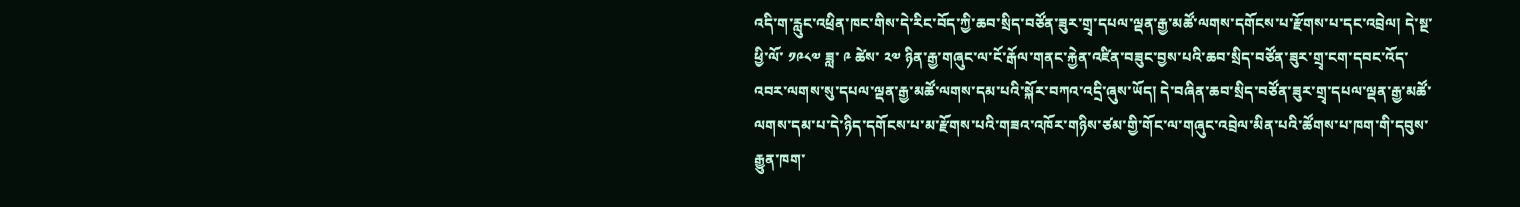འདི་ག་རླུང་འཕྲིན་ཁང་གིས་དེ་རིང་བོད་ཀྱི་ཆབ་སྲིད་བཙོན་ཟུར་གྲྭ་དཔལ་ལྡན་རྒྱ་མཚོ་ལགས་དགོངས་པ་རྫོགས་པ་དང་འབྲེལ། དེ་སྔ་ཕྱི་ལོ་ ༡༩༨༧ ཟླ་ ༩ ཚེས་ ༢༧ ཉིན་རྒྱ་གཞུང་ལ་ངོ་རྒོལ་གནང་རྐྱེན་འཛིན་བཟུང་བྱས་པའི་ཆབ་སྲིད་བཙོན་ཟུར་གྲྭ་ངག་དབང་འོད་འབར་ལགས་སུ་དཔལ་ལྡན་རྒྱ་མཚོ་ལགས་དམ་པའི་སྐོར་བཀའ་འདྲི་ཞུས་ཡོད། དེ་བཞིན་ཆབ་སྲིད་བཙོན་ཟུར་གྲྭ་དཔལ་ལྡན་རྒྱ་མཚོ་ལགས་དམ་པ་དེ་ཉིད་དགོངས་པ་མ་རྫོགས་པའི་གཟའ་འཁོར་གཉིས་ཙམ་གྱི་གོང་ལ་གཞུང་འབྲེལ་མིན་པའི་ཚོགས་པ་ཁག་གི་དབུས་རྒྱུན་ཁག་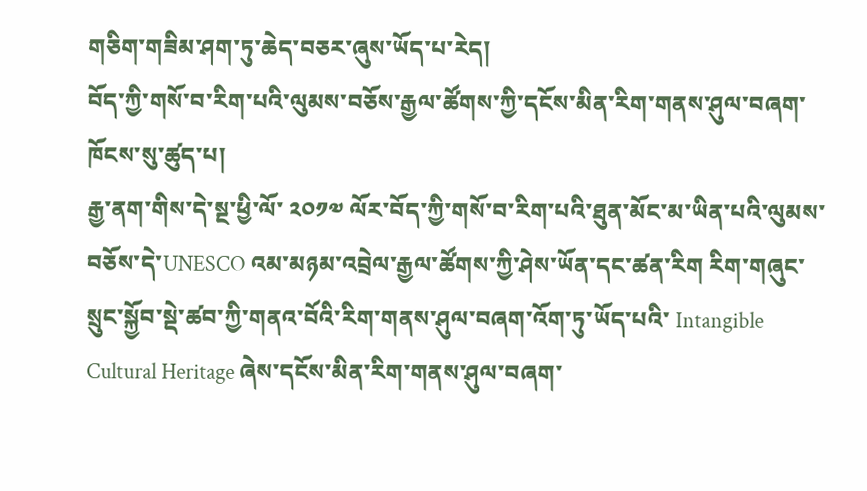གཅིག་གཟིམ་ཤག་ཏུ་ཆེད་བཅར་ཞུས་ཡོད་པ་རེད།
བོད་ཀྱི་གསོ་བ་རིག་པའི་ལུམས་བཅོས་རྒྱལ་ཚོགས་ཀྱི་དངོས་མིན་རིག་གནས་ཤུལ་བཞག་ཁོངས་སུ་ཚུད་པ།
རྒྱ་ནག་གིས་དེ་སྔ་ཕྱི་ལོ་ ༢༠༡༧ ལོར་བོད་ཀྱི་གསོ་བ་རིག་པའི་ཐུན་མོང་མ་ཡིན་པའི་ལུམས་བཅོས་དེ་UNESCO འམ་མཉམ་འབྲེལ་རྒྱལ་ཚོགས་ཀྱི་ཤེས་ཡོན་དང་ཚན་རིག རིག་གཞུང་སྲུང་སྐྱོབ་སྡེ་ཚབ་ཀྱི་གནའ་བོའི་རིག་གནས་ཤུལ་བཞག་འོག་ཏུ་ཡོད་པའི་ Intangible Cultural Heritage ཞེས་དངོས་མིན་རིག་གནས་ཤུལ་བཞག་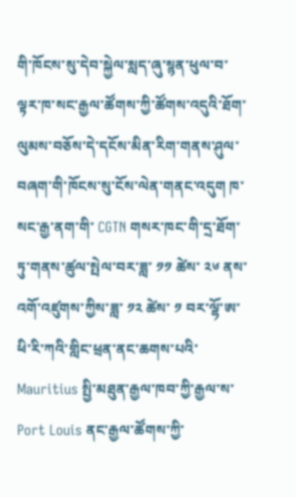གི་ཁོངས་སུ་དེབ་སྐྱེལ་སླད་ཞུ་སྙན་ཕུལ་བ་ལྟར་ཁ་སང་རྒྱལ་ཚོགས་ཀྱི་ཚོགས་འདུའི་ཐོག་ལུམས་བཅོས་དེ་དངོས་མིན་རིག་གནས་ཤུལ་བཞག་གི་ཁོངས་སུ་ངོས་ལེན་གནང་འདུག ཁ་སང་རྒྱ་ནག་གི་ CGTN གསར་ཁང་གི་དྲ་ཐོག་ཏུ་གནས་ཚུལ་སྤེལ་བར་ཟླ་ ༡༡ ཚེས་ ༢༦ ནས་འགོ་འཛུགས་ཀྱིས་ཟླ་ ༡༢ ཚེས་ ༡ བར་ལྷོ་ཨ་ཕི་རི་ཀའི་གླིང་ཕྲན་ནང་ཆགས་པའི་ Mauritius སྤྱི་མཐུན་རྒྱལ་ཁབ་ཀྱི་རྒྱལ་ས་ Port Louis ནང་རྒྱལ་ཚོགས་ཀྱི་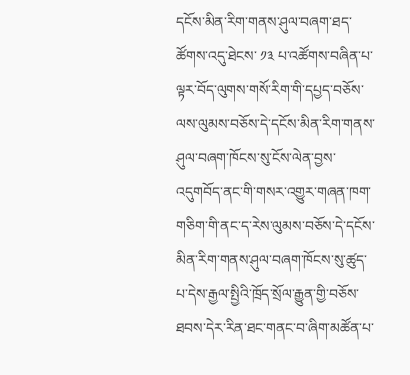དངོས་མིན་རིག་གནས་ཤུལ་བཞག་ཐད་ཚོགས་འདུ་ཐེངས་ ༡༣ པ་འཚོགས་བཞིན་པ་ལྟར་བོད་ལུགས་གསོ་རིག་གི་དཔྱད་བཅོས་ལས་ལུམས་བཅོས་དེ་དངོས་མིན་རིག་གནས་ཤུལ་བཞག་ཁོངས་སུ་ངོས་ལེན་བྱས་འདུགབོད་ནང་གི་གསར་འགྱུར་གཞན་ཁག་གཅིག་གི་ནང་ད་རེས་ལུམས་བཅོས་དེ་དངོས་མིན་རིག་གནས་ཤུལ་བཞག་ཁོངས་སུ་ཚུད་པ་དེས་རྒྱལ་སྤྱིའི་ཁྲོད་སྲོལ་རྒྱུན་གྱི་བཅོས་ཐབས་དེར་རིན་ཐང་གནང་བ་ཞིག་མཚོན་པ་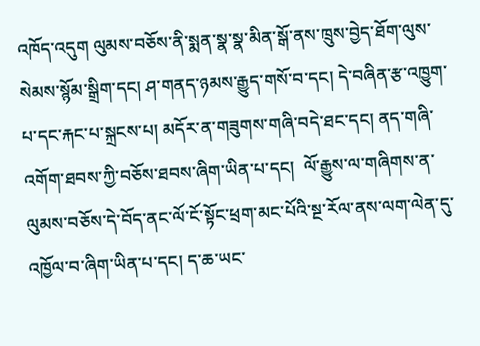འཁོད་འདུག ལུམས་བཅོས་ནི་སྨན་སྣ་སྣ་མིན་སྒོ་ནས་ཁྲུས་བྱེད་ཐོག་ལུས་སེམས་སྙོམ་སྒྲིག་དང། ཤ་གནད་ཉམས་རྒྱུད་གསོ་བ་དང། དེ་བཞིན་རྩ་འཁྱུག་པ་དང་རྐང་པ་སྐྲངས་པ། མདོར་ན་གཟུགས་གཞི་བདེ་ཐང་དང། ནད་གཞི་འགོག་ཐབས་ཀྱི་བཅོས་ཐབས་ཞིག་ཡིན་པ་དང།  ལོ་རྒྱུས་ལ་གཞིགས་ན་ལུམས་བཅོས་དེ་བོད་ནང་ལོ་ངོ་སྟོང་ཕྲག་མང་པོའི་སྔ་རོལ་ནས་ལག་ལེན་དུ་འཁྱོལ་བ་ཞིག་ཡིན་པ་དང། ད་ཆ་ཡང་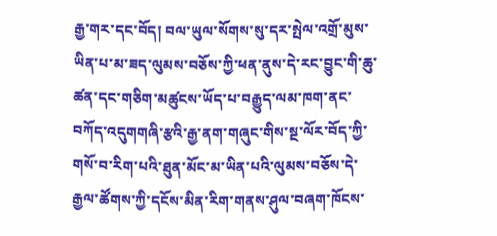རྒྱ་གར་དང་བོད། བལ་ཡུལ་སོགས་སུ་དར་སྤེལ་འགྲོ་མུས་ཡིན་པ་མ་ཟད་ལུམས་བཅོས་ཀྱི་ཕན་ནུས་དེ་རང་བྱུང་གི་ཆུ་ཚན་དང་གཅིག་མཚུངས་ཡོད་པ་བརྒྱུད་ལམ་ཁག་ནང་བཀོད་འདུགགཞི་རྩའི་རྒྱ་ནག་གཞུང་གིས་སྔ་ལོར་བོད་ཀྱི་གསོ་བ་རིག་པའི་ཐུན་མོང་མ་ཡིན་པའི་ལུམས་བཅོས་དེ་རྒྱལ་ཚོགས་ཀྱི་དངོས་མིན་རིག་གནས་ཤུལ་བཞག་ཁོངས་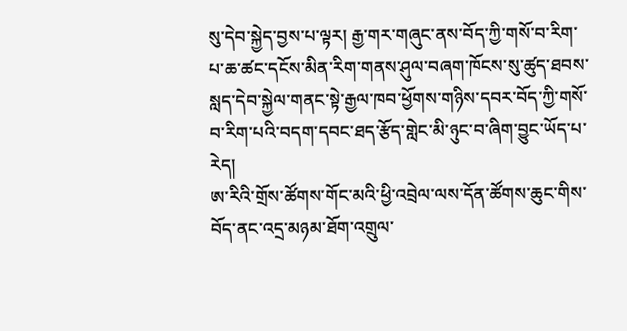སུ་དེབ་སྐྱེད་བྱས་པ་ལྟར། རྒྱ་གར་གཞུང་ནས་བོད་ཀྱི་གསོ་བ་རིག་པ་ཆ་ཚང་དངོས་མིན་རིག་གནས་ཤུལ་བཞག་ཁོངས་སུ་ཚུད་ཐབས་སླད་དེབ་སྐྱེལ་གནང་སྟེ་རྒྱལ་ཁབ་ཕྱོགས་གཉིས་དབར་བོད་ཀྱི་གསོ་བ་རིག་པའི་བདག་དབང་ཐད་རྩོད་གླེང་མི་ཉུང་བ་ཞིག་བྱུང་ཡོད་པ་རེད།
ཨ་རིའི་གྲོས་ཚོགས་གོང་མའི་ཕྱི་འབྲེལ་ལས་དོན་ཚོགས་ཆུང་གིས་བོད་ནང་འདྲ་མཉམ་ཐོག་འགྲུལ་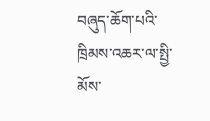བཞུད་ཆོག་པའི་ཁྲིམས་འཆར་ལ་སྤྱི་མོས་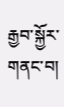རྒྱབ་སྐྱོར་གནང་བ།